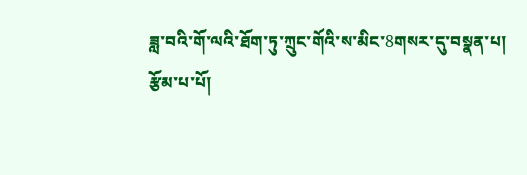ཟླ་བའི་གོ་ལའི་ཐོག་ཏུ་ཀྲུང་གོའི་ས་མིང་8གསར་དུ་བསྣན་པ།
རྩོམ་པ་པོ།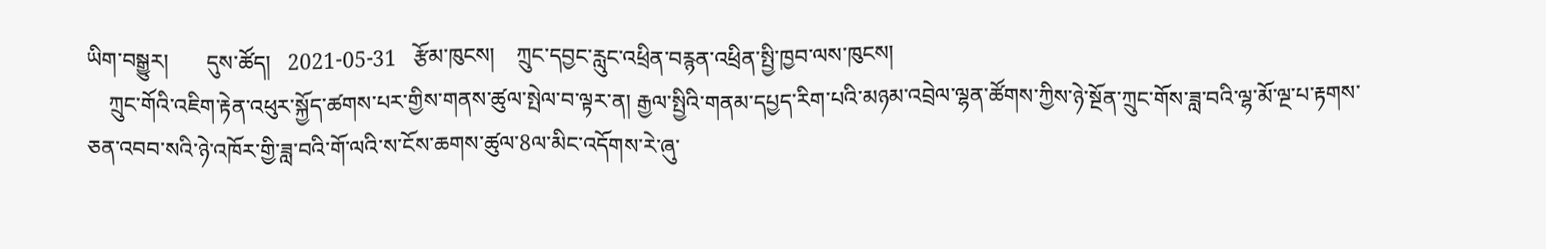ཡིག་བསྒྱུར།       དུས་ཚོད།   2021-05-31   རྩོམ་ཁུངས།    ཀྲུང་དབྱང་རླུང་འཕྲིན་བརྙན་འཕྲིན་སྤྱི་ཁྱབ་ལས་ཁུངས།
    ཀྲུང་གོའི་འཇིག་རྟེན་འཕུར་སྐྱོད་ཚགས་པར་གྱིས་གནས་ཚུལ་སྤེལ་བ་ལྟར་ན། རྒྱལ་སྤྱིའི་གནམ་དཔྱད་རིག་པའི་མཉམ་འབྲེལ་ལྷན་ཚོགས་ཀྱིས་ཉེ་སྔོན་ཀྲུང་གོས་ཟླ་བའི་ལྷ་མོ་ལྔ་པ་རྟགས་ཅན་འབབ་སའི་ཉེ་འཁོར་གྱི་ཟླ་བའི་གོ་ལའི་ས་ངོས་ཆགས་ཚུལ་8ལ་མིང་འདོགས་རེ་ཞུ་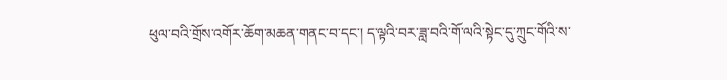ཕུལ་བའི་གྲོས་འགོར་ཆོག་མཆན་གནང་བ་དང་། ད་ལྟའི་བར་ཟླ་བའི་གོ་ལའི་སྟེང་དུ་ཀྲུང་གོའི་ས་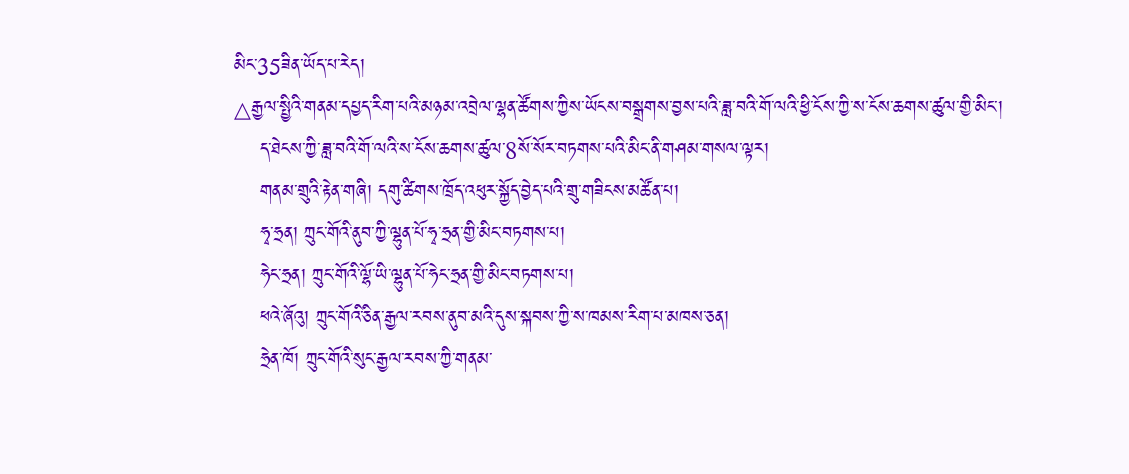མིང་35ཟིན་ཡོད་པ་རེད།
△རྒྱལ་སྤྱིའི་གནམ་དཔྱད་རིག་པའི་མཉམ་འབྲེལ་ལྷན་ཚོགས་ཀྱིས་ཡོངས་བསྒྲགས་བྱས་པའི་ཟླ་བའི་གོ་ལའི་ཕྱི་ངོས་ཀྱི་ས་ངོས་ཆགས་ཚུལ་གྱི་མིང་།
    ད་ཐེངས་ཀྱི་ཟླ་བའི་གོ་ལའི་ས་ངོས་ཆགས་ཚུལ་8སོ་སོར་བཏགས་པའི་མིང་ནི་གཤམ་གསལ་ལྟར།
    གནམ་གྲུའི་རྟེན་གཞི། དགུ་ཚིགས་ཁྲོད་འཕུར་སྐྱོད་བྱེད་པའི་གྲུ་གཟིངས་མཚོན་པ།
    ཧྭ་ཧྲན། ཀྲུང་གོའི་ནུབ་ཀྱི་ལྷུན་པོ་ཧྭ་ཧྲན་གྱི་མིང་བཏགས་པ།
    ཧེང་ཧྲན། ཀྲུང་གོའི་ལྷོ་ཡི་ལྷུན་པོ་ཧེང་ཧྲན་གྱི་མིང་བཏགས་པ།
    ཕའེ་ཞོའུ། ཀྲུང་གོའི་ཅིན་རྒྱལ་རབས་ནུབ་མའི་དུས་སྐབས་ཀྱི་ས་ཁམས་རིག་པ་མཁས་ཅན།
    ཧྲེན་ཁོ། ཀྲུང་གོའི་སུང་རྒྱལ་རབས་ཀྱི་གནམ་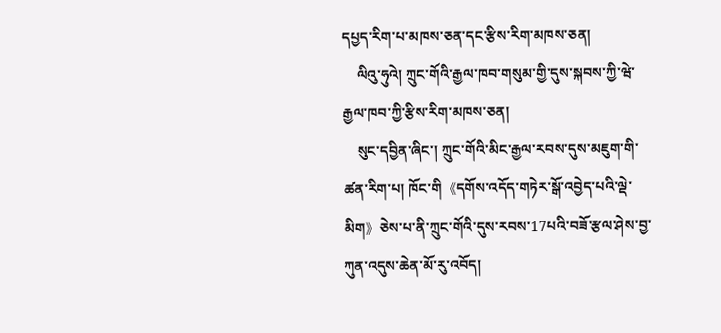དཔྱད་རིག་པ་མཁས་ཅན་དང་རྩིས་རིག་མཁས་ཅན།
    ལིའུ་ཧུའེ། ཀྲུང་གོའི་རྒྱལ་ཁབ་གསུམ་གྱི་དུས་སྐབས་ཀྱི་ཝེ་རྒྱལ་ཁབ་ཀྱི་རྩིས་རིག་མཁས་ཅན།
    སུང་དབྱིན་ཞིང་། ཀྲུང་གོའི་མིང་རྒྱལ་རབས་དུས་མཇུག་གི་ཚན་རིག་པ། ཁོང་གི《དགོས་འདོད་གཏེར་སྒོ་འབྱེད་པའི་ལྡེ་མིག》ཅེས་པ་ནི་ཀྲུང་གོའི་དུས་རབས་17པའི་བཟོ་རྩལ་ཤེས་བྱ་ཀུན་འདུས་ཆེན་མོ་རུ་འབོད།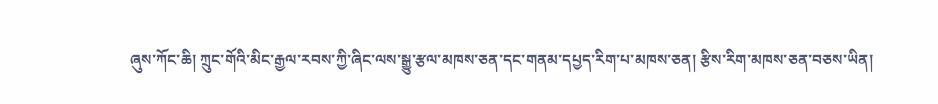ཞུས་ཀོང་ཆི། ཀྲུང་གོའི་མིང་རྒྱལ་རབས་ཀྱི་ཞིང་ལས་སྒྱུ་རྩལ་མཁས་ཅན་དང་གནམ་དཔྱད་རིག་པ་མཁས་ཅན། རྩིས་རིག་མཁས་ཅན་བཅས་ཡིན།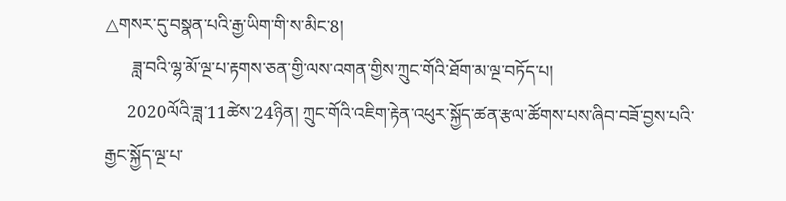△གསར་དུ་བསྣན་པའི་རྒྱ་ཡིག་གི་ས་མིང་8།
      ཟླ་བའི་ལྷ་མོ་ལྔ་པ་རྟགས་ཅན་གྱི་ལས་འགན་གྱིས་ཀྲུང་གོའི་ཐོག་མ་ལྔ་བཏོད་པ།
     2020ལོའི་ཟླ་11ཚེས་24ཉིན། ཀྲུང་གོའི་འཇིག་རྟེན་འཕུར་སྐྱོད་ཚན་རྩལ་ཚོགས་པས་ཞིབ་བཟོ་བྱས་པའི་རྒྱང་སྐྱོད་ལྔ་པ་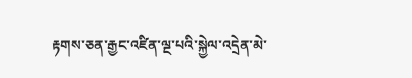རྟགས་ཅན་རྒྱང་འཛིན་ལྔ་པའི་སྐྱེལ་འདྲེན་མེ་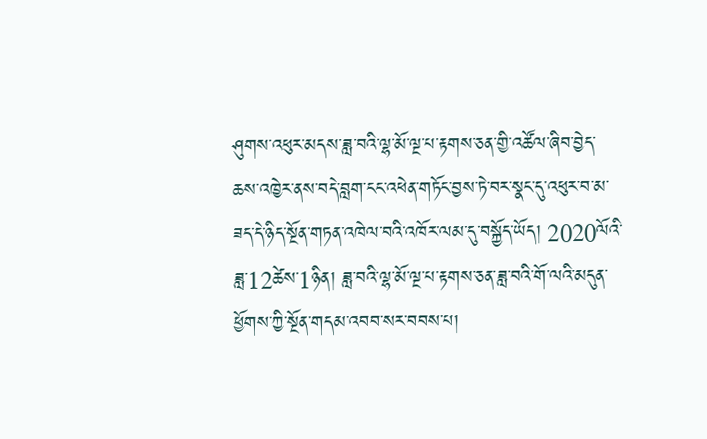ཤུགས་འཕུར་མདས་ཟླ་བའི་ལྷ་མོ་ལྔ་པ་རྟགས་ཅན་གྱི་འཚོལ་ཞིབ་བྱེད་ཆས་འཁྱེར་ནས་བདེ་བླག་ངང་འཕེན་གཏོང་བྱས་ཏེ་བར་སྣང་དུ་འཕུར་བ་མ་ཟད་དེ་ཉིད་སྔོན་གཏན་འཁེལ་བའི་འཁོར་ལམ་དུ་བསྐྱོད་ཡོད། 2020ལོའི་ཟླ་12ཚེས་1ཉིན། ཟླ་བའི་ལྷ་མོ་ལྔ་པ་རྟགས་ཅན་ཟླ་བའི་གོ་ལའི་མདུན་ཕྱོགས་ཀྱི་སྔོན་གདམ་འབབ་སར་བབས་པ།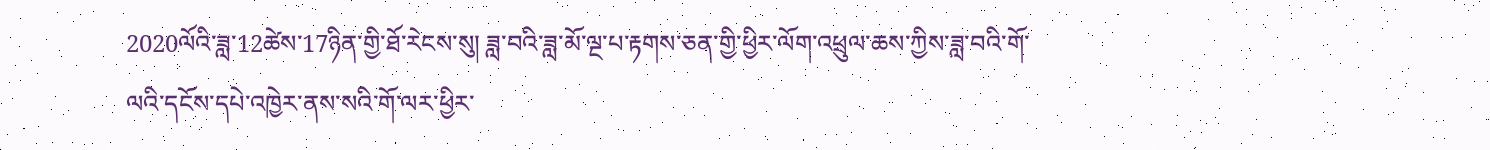2020ལོའི་ཟླ་12ཚེས་17ཉིན་གྱི་ཐོ་རེངས་སུ། ཟླ་བའི་ཟླ་མོ་ལྔ་པ་རྟགས་ཅན་གྱི་ཕྱིར་ལོག་འཕྲུལ་ཆས་ཀྱིས་ཟླ་བའི་གོ་ལའི་དངོས་དཔེ་འཁྱེར་ནས་སའི་གོ་ལར་ཕྱིར་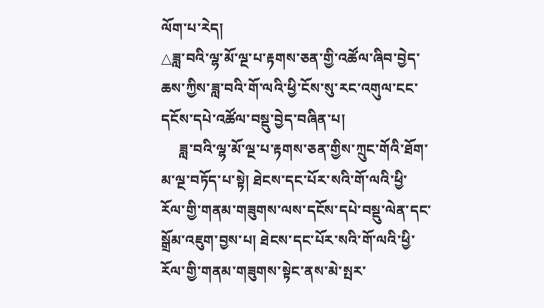ལོག་པ་རེད།
△ཟླ་བའི་ལྷ་མོ་ལྔ་པ་རྟགས་ཅན་གྱི་འཚོལ་ཞིབ་བྱེད་ཆས་ཀྱིས་ཟླ་བའི་གོ་ལའི་ཕྱི་ངོས་སུ་རང་འགུལ་ངང་དངོས་དཔེ་འཚོལ་བསྡུ་བྱེད་བཞིན་པ།
     ཟླ་བའི་ལྷ་མོ་ལྔ་པ་རྟགས་ཅན་གྱིས་ཀྲུང་གོའི་ཐོག་མ་ལྔ་བཏོད་པ་སྟེ། ཐེངས་དང་པོར་སའི་གོ་ལའི་ཕྱི་རོལ་གྱི་གནམ་གཟུགས་ལས་དངོས་དཔེ་བསྡུ་ལེན་དང་སྒྲོམ་འཇུག་བྱས་པ། ཐེངས་དང་པོར་སའི་གོ་ལའི་ཕྱི་རོལ་གྱི་གནམ་གཟུགས་སྟེང་ནས་མེ་སྤར་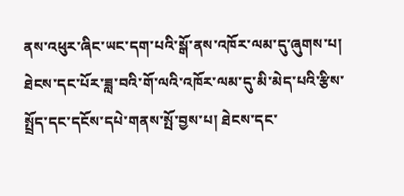ནས་འཕུར་ཞིང་ཡང་དག་པའི་སྒོ་ནས་འཁོར་ལམ་དུ་ཞུགས་པ། ཐེངས་དང་པོར་ཟླ་བའི་གོ་ལའི་འཁོར་ལམ་དུ་མི་མེད་པའི་རྩིས་སྤྲོད་དང་དངོས་དཔེ་གནས་སྤོ་བྱས་པ། ཐེངས་དང་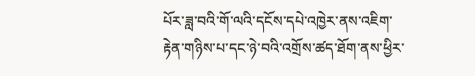པོར་ཟླ་བའི་གོ་ལའི་དངོས་དཔེ་འཁྱེར་ནས་འཇིག་རྟེན་གཉིས་པ་དང་ཉེ་བའི་འགྲོས་ཚད་ཐོག་ནས་ཕྱིར་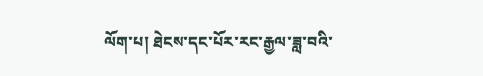ལོག་པ། ཐེངས་དང་པོར་རང་རྒྱལ་ཟླ་བའི་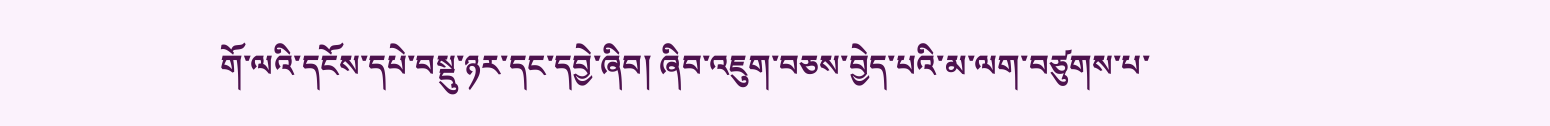གོ་ལའི་དངོས་དཔེ་བསྡུ་ཉར་དང་དབྱེ་ཞིབ། ཞིབ་འཇུག་བཅས་བྱེད་པའི་མ་ལག་བཙུགས་པ་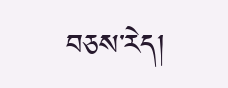བཅས་རེད།